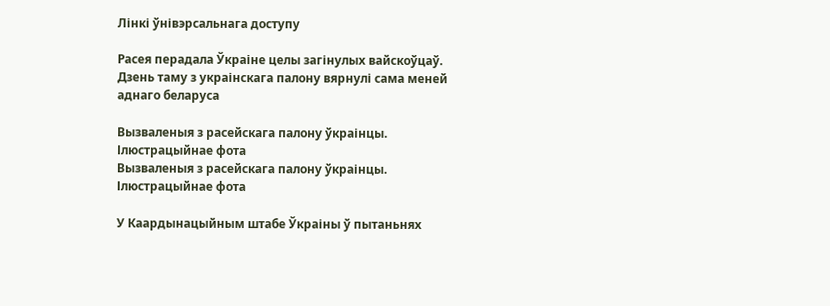Лінкі ўнівэрсальнага доступу

Расея перадала Ўкраіне целы загінулых вайскоўцаў. Дзень таму з украінскага палону вярнулі сама меней аднаго беларуса

Вызваленыя з расейскага палону ўкраінцы. Ілюстрацыйнае фота
Вызваленыя з расейскага палону ўкраінцы. Ілюстрацыйнае фота

У Каардынацыйным штабе Ўкраіны ў пытаньнях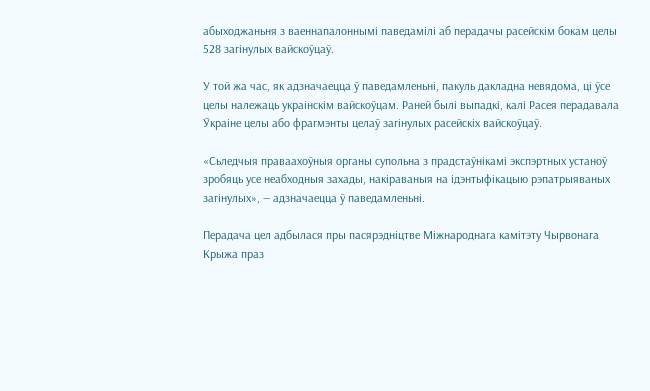абыходжаньня з ваеннапалоннымі паведамілі аб перадачы расейскім бокам целы 528 загінулых вайскоўцаў.

У той жа час, як адзначаецца ў паведамленьні, пакуль дакладна невядома, ці ўсе целы належаць украінскім вайскоўцам. Раней былі выпадкі, калі Расея перадавала Ўкраіне целы або фрагмэнты целаў загінулых расейскіх вайскоўцаў.

«Сьледчыя праваахоўныя органы супольна з прадстаўнікамі экспэртных устаноў зробяць усе неабходныя захады, накіраваныя на ідэнтыфікацыю рэпатрыяваных загінулых», — адзначаецца ў паведамленьні.

Перадача цел адбылася пры пасярэдніцтве Міжнароднага камітэту Чырвонага Крыжа праз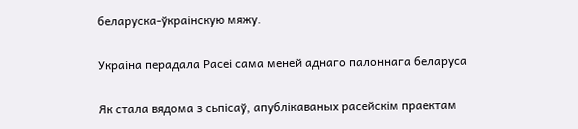беларуска-ўкраінскую мяжу.

Украіна перадала Расеі сама меней аднаго палоннага беларуса

Як стала вядома з сьпісаў, апублікаваных расейскім праектам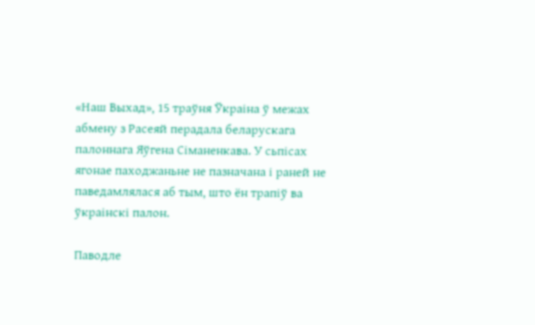«Наш Выхад», 15 траўня Ўкраіна ў межах абмену з Расеяй перадала беларускага палоннага Яўгена Сіманенкава. У сьпісах ягонае паходжаньне не пазначана і раней не паведамлялася аб тым, што ён трапіў ва ўкраінскі палон.

Паводле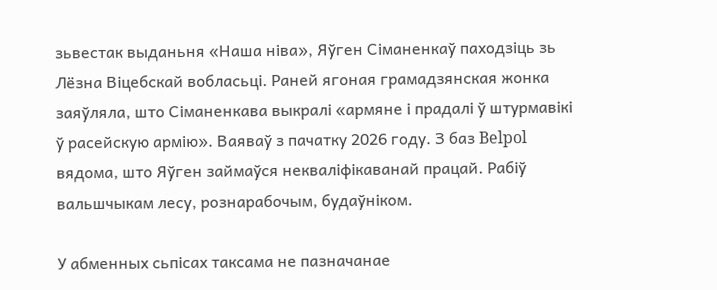зьвестак выданьня «Наша ніва», Яўген Сіманенкаў паходзіць зь Лёзна Віцебскай вобласьці. Раней ягоная грамадзянская жонка заяўляла, што Сіманенкава выкралі «армяне і прадалі ў штурмавікі ў расейскую армію». Ваяваў з пачатку 2026 году. З баз Belpol вядома, што Яўген займаўся некваліфікаванай працай. Рабіў вальшчыкам лесу, рознарабочым, будаўніком.

У абменных сьпісах таксама не пазначанае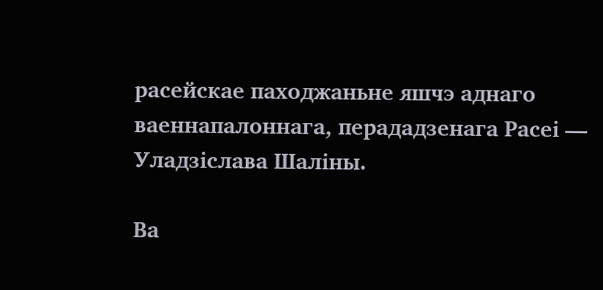расейскае паходжаньне яшчэ аднаго ваеннапалоннага, перададзенага Расеі — Уладзіслава Шаліны.

Ва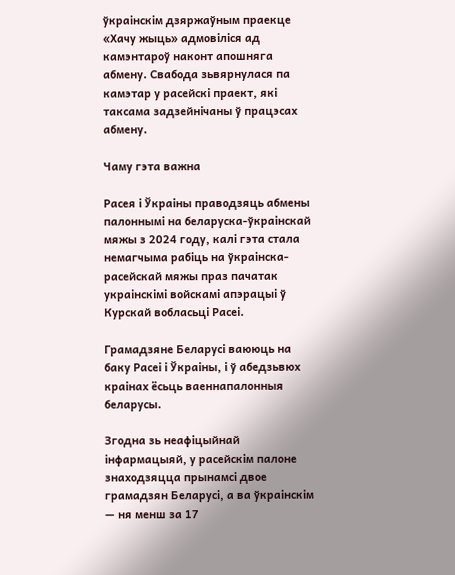ўкраінскім дзяржаўным праекце «Хачу жыць» адмовіліся ад камэнтароў наконт апошняга абмену. Свабода зьвярнулася па камэтар у расейскі праект, які таксама задзейнічаны ў працэсах абмену.

Чаму гэта важна

Расея і Ўкраіны праводзяць абмены палоннымі на беларуска-ўкраінскай мяжы з 2024 году, калі гэта стала немагчыма рабіць на ўкраінска-расейскай мяжы праз пачатак украінскімі войскамі апэрацыі ў Курскай вобласьці Расеі.

Грамадзяне Беларусі ваююць на баку Расеі і Ўкраіны, і ў абедзьвюх краінах ёсьць ваеннапалонныя беларусы.

Згодна зь неафіцыйнай інфармацыяй, у расейскім палоне знаходзяцца прынамсі двое грамадзян Беларусі, а ва ўкраінскім — ня менш за 17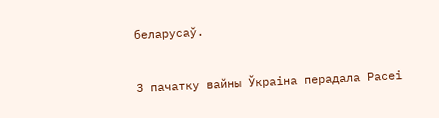беларусаў.

З пачатку вайны Ўкраіна перадала Расеі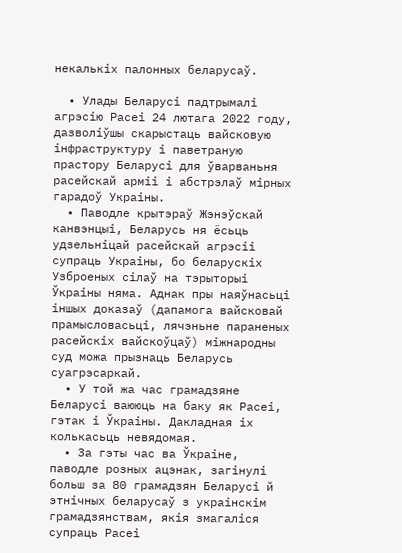некалькіх палонных беларусаў.

  • Улады Беларусі падтрымалі агрэсію Расеі 24 лютага 2022 году, дазволіўшы скарыстаць вайсковую інфраструктуру і паветраную прастору Беларусі для ўварваньня расейскай арміі і абстрэлаў мірных гарадоў Украіны.
  • Паводле крытэраў Жэнэўскай канвэнцыі, Беларусь ня ёсьць удзельніцай расейскай агрэсіі супраць Украіны, бо беларускіх Узброеных сілаў на тэрыторыі Ўкраіны няма. Аднак пры наяўнасьці іншых доказаў (дапамога вайсковай прамысловасьці, лячэньне параненых расейскіх вайскоўцаў) міжнародны суд можа прызнаць Беларусь суагрэсаркай.
  • У той жа час грамадзяне Беларусі ваююць на баку як Расеі, гэтак і Ўкраіны. Дакладная іх колькасьць невядомая.
  • За гэты час ва Ўкраіне, паводле розных ацэнак, загінулі больш за 80 грамадзян Беларусі й этнічных беларусаў з украінскім грамадзянствам, якія змагаліся супраць Расеі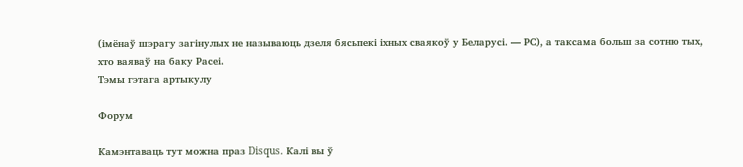(імёнаў шэрагу загінулых не называюць дзеля бясьпекі іхных сваякоў у Беларусі. — РС), а таксама больш за сотню тых, хто ваяваў на баку Расеі.
Тэмы гэтага артыкулу

Форум

Камэнтаваць тут можна праз Disqus. Калі вы ў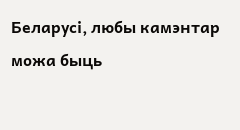Беларусі, любы камэнтар можа быць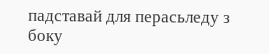падставай для перасьледу з боку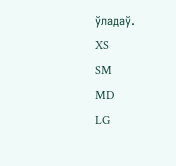ўладаў.
XS
SM
MD
LG